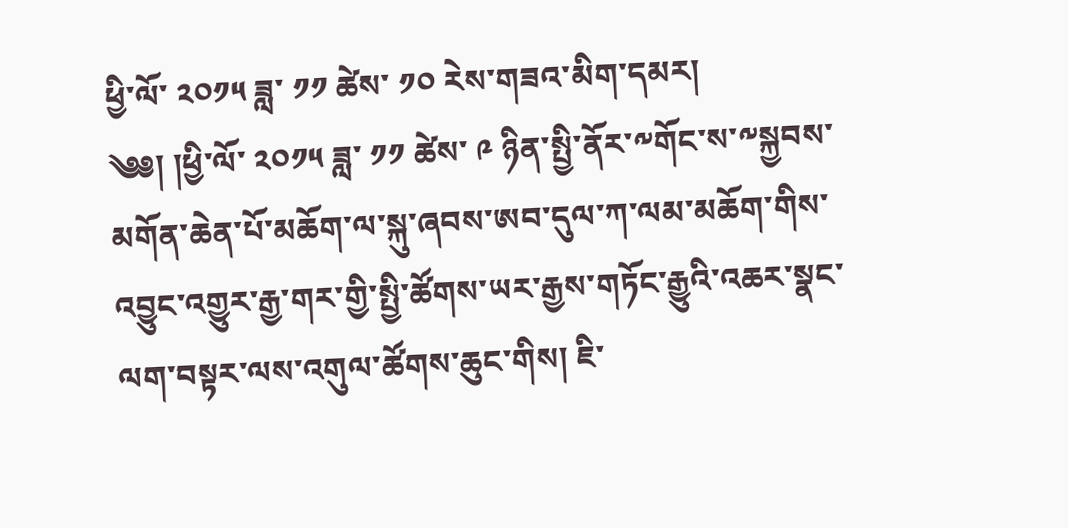ཕྱི་ལོ་ ༢༠༡༥ ཟླ་ ༡༡ ཚེས་ ༡༠ རེས་གཟའ་མིག་དམར།
༄༅། །ཕྱི་ལོ་ ༢༠༡༥ ཟླ་ ༡༡ ཚེས་ ༩ ཉིན་སྤྱི་ནོར་༸གོང་ས་༸སྐྱབས་མགོན་ཆེན་པོ་མཆོག་ལ་སྐུ་ཞབས་ཨབ་དུལ་ཀ་ལམ་མཆོག་གིས་འབྱུང་འགྱུར་རྒྱ་གར་གྱི་སྤྱི་ཚོགས་ཡར་རྒྱས་གཏོང་རྒྱུའི་འཆར་སྣང་ལག་བསྟར་ལས་འགུལ་ཚོགས་ཆུང་གིས། ཇི་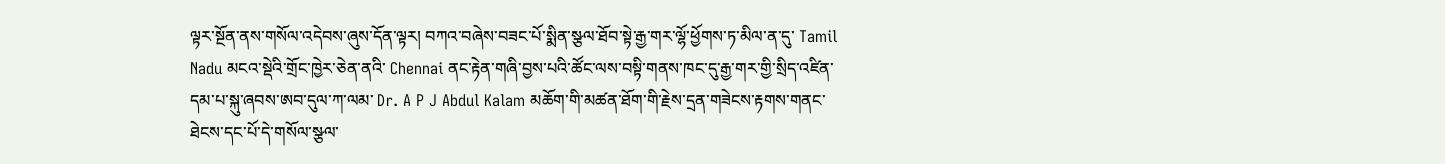ལྟར་སྔོན་ནས་གསོལ་འདེབས་ཞུས་དོན་ལྟར། བཀའ་བཞེས་བཟང་པོ་སྨིན་སྩལ་ཐོབ་སྟེ་རྒྱ་གར་ལྷོ་ཕྱོགས་ཏ་མིལ་ན་དུ་ Tamil Nadu མངའ་སྡེའི་གྲོང་ཁྱེར་ཅེན་ནའི་ Chennai ནང་རྟེན་གཞི་བྱས་པའི་ཚོང་ལས་བསྟི་གནས་ཁང་དུ་རྒྱ་གར་གྱི་སྲིད་འཛིན་དམ་པ་སྐུ་ཞབས་ཨབ་དུལ་ཀ་ལམ་ Dr. A P J Abdul Kalam མཆོག་གི་མཚན་ཐོག་གི་རྗེས་དྲན་གཟེངས་རྟགས་གནང་ཐེངས་དང་པོ་དེ་གསོལ་སྩལ་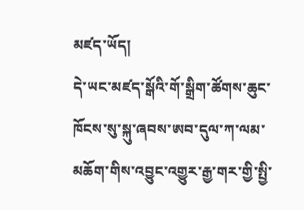མཛད་ཡོད།
དེ་ཡང་མཛད་སྒོའི་གོ་སྒྲིག་ཚོགས་ཆུང་ཁོངས་སུ་སྐུ་ཞབས་ཨབ་དུལ་ཀ་ལམ་མཆོག་གིས་འབྱུང་འགྱུར་རྒྱ་གར་གྱི་སྤྱི་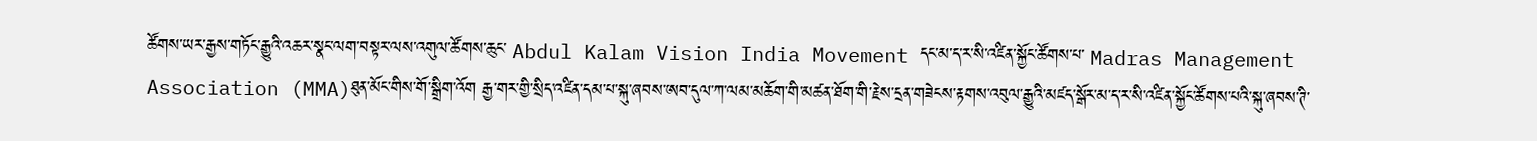ཚོགས་ཡར་རྒྱས་གཏོང་རྒྱུའི་འཆར་སྣང་ལག་བསྟར་ལས་འགུལ་ཚོགས་ཆུང་ Abdul Kalam Vision India Movement དང་མ་ད་ར་སི་འཛིན་སྐྱོང་ཚོགས་པ་ Madras Management Association (MMA)ཐུན་མོང་གིས་གོ་སྒྲིག་འོག རྒྱ་གར་གྱི་སྲིད་འཛིན་དམ་པ་སྐུ་ཞབས་ཨབ་དུལ་ཀ་ལམ་མཆོག་གི་མཚན་ཐོག་གི་རྗེས་དྲན་གཟེངས་རྟགས་འབུལ་རྒྱུའི་མཛད་སྒོར་མ་ད་ར་སི་འཛིན་སྐྱོང་ཚོགས་པའི་སྐུ་ཞབས་ཊི་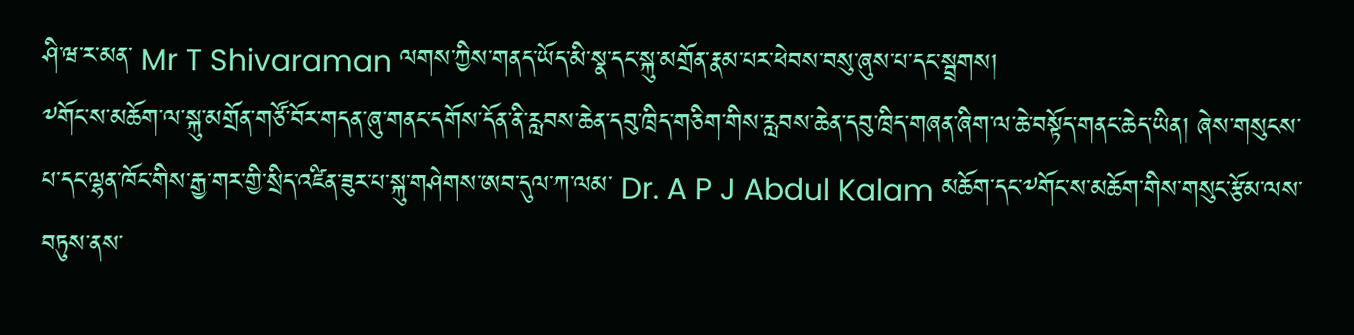ཤི་ཝ་ར་མན་ Mr T Shivaraman ལགས་ཀྱིས་གནད་ཡོད་མི་སྣ་དང་སྐུ་མགྲོན་རྣམ་པར་ཕེབས་བསུ་ཞུས་པ་དང་སྦྲགས།
༸གོང་ས་མཆོག་ལ་སྐུ་མགྲོན་གཙོ་བོར་གདན་ཞུ་གནང་དགོས་དོན་ནི་རླབས་ཆེན་དབུ་ཁྲིད་གཅིག་གིས་རླབས་ཆེན་དབུ་ཁྲིད་གཞན་ཞིག་ལ་ཆེ་བསྟོད་གནང་ཆེད་ཡིན། ཞེས་གསུངས་པ་དང་ལྷན་ཁོང་གིས་རྒྱ་གར་གྱི་སྲིད་འཛིན་ཟུར་པ་སྐུ་གཤེགས་ཨབ་དུལ་ཀ་ལམ་ Dr. A P J Abdul Kalam མཆོག་དང་༸གོང་ས་མཆོག་གིས་གསུང་རྩོམ་ལས་བཏུས་ནས་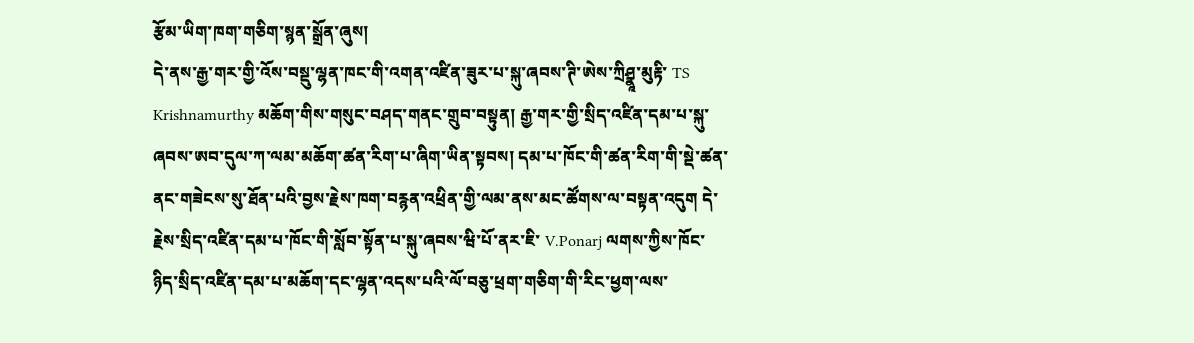རྩོམ་ཡིག་ཁག་གཅིག་སྙན་སྒྲོན་ཞུས།
དེ་ནས་རྒྱ་གར་གྱི་འོས་བསྡུ་ལྷན་ཁང་གི་འགན་འཛིན་ཟུར་པ་སྐུ་ཞབས་ཊི་ཨེས་ཀྲིཤྣཱ་མུརྟི་ TS Krishnamurthy མཆོག་གིས་གསུང་བཤད་གནང་གྲུབ་བསྟུན། རྒྱ་གར་གྱི་སྲིད་འཛིན་དམ་པ་སྐུ་ཞབས་ཨབ་དུལ་ཀ་ལམ་མཆོག་ཚན་རིག་པ་ཞིག་ཡིན་སྟབས། དམ་པ་ཁོང་གི་ཚན་རིག་གི་སྡེ་ཚན་ནང་གཟེངས་སུ་ཐོན་པའི་བྱས་རྗེས་ཁག་བརྙན་འཕྲིན་གྱི་ལམ་ནས་མང་ཚོགས་ལ་བསྟན་འདུག དེ་རྗེས་སྲིད་འཛིན་དམ་པ་ཁོང་གི་སློབ་སྟོན་པ་སྐུ་ཞབས་ཝི་པོ་ནར་ཇི་ V.Ponarj ལགས་ཀྱིས་ཁོང་ཉིད་སྲིད་འཛིན་དམ་པ་མཆོག་དང་ལྷན་འདས་པའི་ལོ་བཅུ་ཕྲག་གཅིག་གི་རིང་ཕྱག་ལས་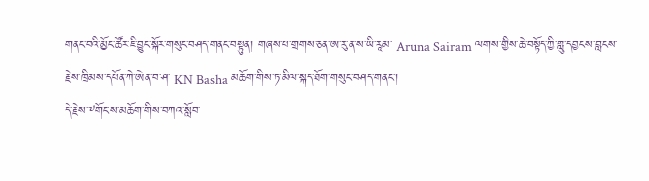གནང་བའི་མྱོང་ཚོར་ཇི་བྱུང་སྐོར་གསུང་བཤད་གནང་བསྟུན། གཞས་པ་གྲགས་ཅན་ཨ་རུ་ན་ས་ཡི་རཱམ་ Aruna Sairam ལགས་གྱིས་ཆེ་བསྟོད་ཀྱི་གླུ་དབྱངས་བླངས་རྗེས་ཁྲིམས་དཔོན་ཀེ་ཨེན་བ་ཤ་ KN Basha མཆོག་གིས་ཏ་མིལ་སྐད་ཐོག་གསུང་བཤད་གནང་།
དེ་རྗེས་༸གོང་ས་མཆོག་གིས་བཀའ་སློབ་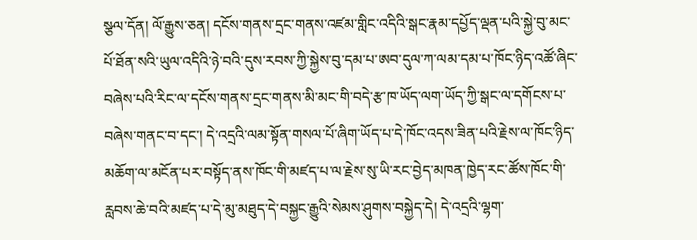སྩལ་དོན། ལོ་རྒྱུས་ཅན། དངོས་གནས་དྲང་གནས་འཛམ་གླིང་འདིའི་སྒང་རྣམ་དཔྱོད་ལྡན་པའི་སྐྱེ་བུ་མང་པོ་ཐོན་སའི་ཡུལ་འདིའི་ཉེ་བའི་དུས་རབས་ཀྱི་སྐྱེས་བུ་དམ་པ་ཨབ་དུལ་ཀ་ལམ་དམ་པ་ཁོང་ཉིད་འཚོ་ཞིང་བཞེས་པའི་རིང་ལ་དངོས་གནས་དྲང་གནས་མི་མང་གི་བདེ་རྩ་ཁ་ཡོད་ལག་ཡོད་ཀྱི་སྒང་ལ་དགོངས་པ་བཞེས་གནང་བ་དང་། དེ་འདྲའི་ལམ་སྟོན་གསལ་པོ་ཞིག་ཡོད་པ་དེ་ཁོང་འདས་ཟིན་པའི་རྗེས་ལ་ཁོང་ཉིད་མཆོག་ལ་མངོན་པར་བསྟོད་ནས་ཁོང་གི་མཛད་པ་ལ་རྗེས་སུ་ཡི་རང་བྱེད་མཁན་ཁྱེད་རང་ཚོས་ཁོང་གི་རླབས་ཆེ་བའི་མཛད་པ་དེ་མུ་མཐུད་དེ་བསྐྱང་རྒྱུའི་སེམས་ཤུགས་བསྐྱེད་དེ། དེ་འདྲའི་ལྷག་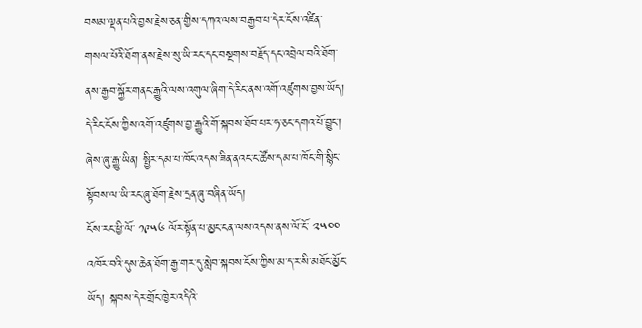བསམ་ལྡན་པའི་བྱས་རྗེས་ཅན་གྱིས་དཀའ་ལས་བརྒྱབ་པ་དེར་ངོས་འཛིན་གསལ་པོའི་ཐོག་ནས་རྗེས་སུ་ཡི་རང་དང་བསྔགས་བརྗོད་དང་འབྲེལ་བའི་ཐོག་ནས་རྒྱབ་སྐྱོར་གནང་རྒྱུའི་ལས་འགུལ་ཞིག་དེ་རིང་ནས་འགོ་འཛུགས་བྱས་ཡོད། དེ་རིང་ངོས་ཀྱིས་འགོ་འཛུགས་བྱ་རྒྱུའི་གོ་སྐབས་ཐོབ་པར་ཧ་ཅང་དགའ་པོ་བྱུང་། ཞེས་ཞུ་རྒྱུ་ཡིན། སྤྱིར་དམ་པ་ཁོང་འདས་ཟིན་ནའང་ང་ཚོས་དམ་པ་ཁོང་གི་སྙིང་སྟོབས་ལ་ཡི་རང་ཞུ་ཐོག་རྗེས་དྲན་ཞུ་བཞིན་ཡོད།
ངོས་རང་ཕྱི་ལོ་ ༡༩༥༦ ལོར་སྟོན་པ་མྱང་ངན་ལས་འདས་ནས་ལོ་ངོ་ ༢༥༠༠ འཁོར་བའི་དུས་ཆེན་ཐོག་རྒྱ་གར་དུ་སླེབ་སྐབས་ངོས་ཀྱིས་མ་ད་ར་སི་མཐོང་མྱོང་ཡོད། སྐབས་དེར་གྲོང་ཁྱེར་འདིའི་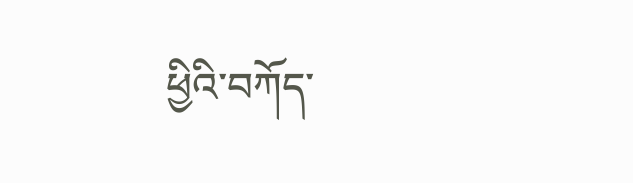ཕྱིའི་བཀོད་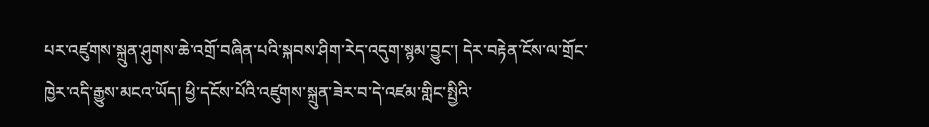པར་འཛུགས་སྐྲུན་ཤུགས་ཆེ་འགྲོ་བཞིན་པའི་སྐབས་ཤིག་རེད་འདུག་སྙམ་བྱུང་། དེར་བརྟེན་ངོས་ལ་གྲོང་ཁྱེར་འདི་རྒྱུས་མངའ་ཡོད། ཕྱི་དངོས་པོའི་འཛུགས་སྐྲུན་ཟེར་བ་དེ་འཛམ་གླིང་སྤྱིའི་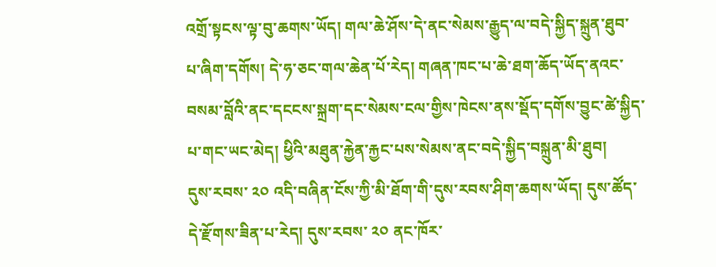འགྲོ་སྟངས་ལྟ་བུ་ཆགས་ཡོད། གལ་ཆེ་ཤོས་དེ་ནང་སེམས་རྒྱུད་ལ་བདེ་སྐྱིད་སྐྲུན་ཐུབ་པ་ཞིག་དགོས། དེ་ཧ་ཅང་གལ་ཆེན་པོ་རེད། གཞན་ཁང་པ་ཆེ་ཐག་ཆོད་ཡོད་ནའང་བསམ་བློའི་ནང་དངངས་སྐྲག་དང་སེམས་ངལ་གྱིས་ཁེངས་ནས་སྡོད་དགོས་བྱུང་ཚེ་སྐྱིད་པ་གང་ཡང་མེད། ཕྱིའི་མཐུན་རྐྱེན་རྐྱང་པས་སེམས་ནང་བདེ་སྐྱིད་བསྐྲུན་མི་ཐུབ།
དུས་རབས་ ༢༠ འདི་བཞིན་ངོས་ཀྱི་མི་ཐོག་གི་དུས་རབས་ཤིག་ཆགས་ཡོད། དུས་ཚོད་དེ་རྫོགས་ཟིན་པ་རེད། དུས་རབས་ ༢༠ ནང་ཁོར་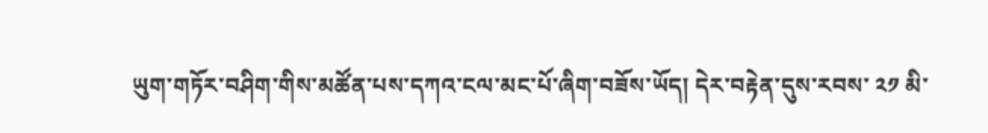ཡུག་གཏོར་བཤིག་གིས་མཚོན་པས་དཀའ་ངལ་མང་པོ་ཞིག་བཟོས་ཡོད། དེར་བརྟེན་དུས་རབས་ ༢༡ མི་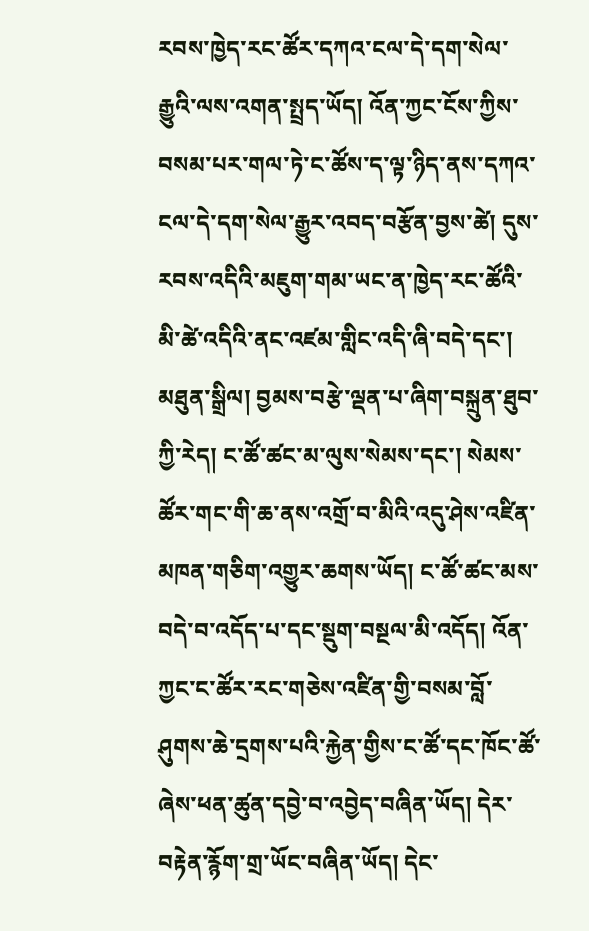རབས་ཁྱེད་རང་ཚོར་དཀའ་ངལ་དེ་དག་སེལ་རྒྱུའི་ལས་འགན་སྤྲད་ཡོད། འོན་ཀྱང་ངོས་ཀྱིས་བསམ་པར་གལ་ཏེ་ང་ཚོས་ད་ལྟ་ཉིད་ནས་དཀའ་ངལ་དེ་དག་སེལ་རྒྱུར་འབད་བརྩོན་བྱས་ཚེ། དུས་རབས་འདིའི་མཇུག་གམ་ཡང་ན་ཁྱེད་རང་ཚོའི་མི་ཚེ་འདིའི་ནང་འཛམ་གླིང་འདི་ཞི་བདེ་དང་། མཐུན་སྒྲིལ། བྱམས་བརྩེ་ལྡན་པ་ཞིག་བསྐྲུན་ཐུབ་ཀྱི་རེད། ང་ཚོ་ཚང་མ་ལུས་སེམས་དང་། སེམས་ཚོར་གང་གི་ཆ་ནས་འགྲོ་བ་མིའི་འདུ་ཤེས་འཛིན་མཁན་གཅིག་འགྱུར་ཆགས་ཡོད། ང་ཚོ་ཚང་མས་བདེ་བ་འདོད་པ་དང་སྡུག་བསྔལ་མི་འདོད། འོན་ཀྱང་ང་ཚོར་རང་གཅེས་འཛིན་གྱི་བསམ་བློ་ཤུགས་ཆེ་དྲགས་པའི་རྐྱེན་གྱིས་ང་ཚོ་དང་ཁོང་ཚོ་ཞེས་ཕན་ཚུན་དབྱེ་བ་འབྱེད་བཞིན་ཡོད། དེར་བརྟེན་རྙོག་གྲ་ཡོང་བཞིན་ཡོད། དེང་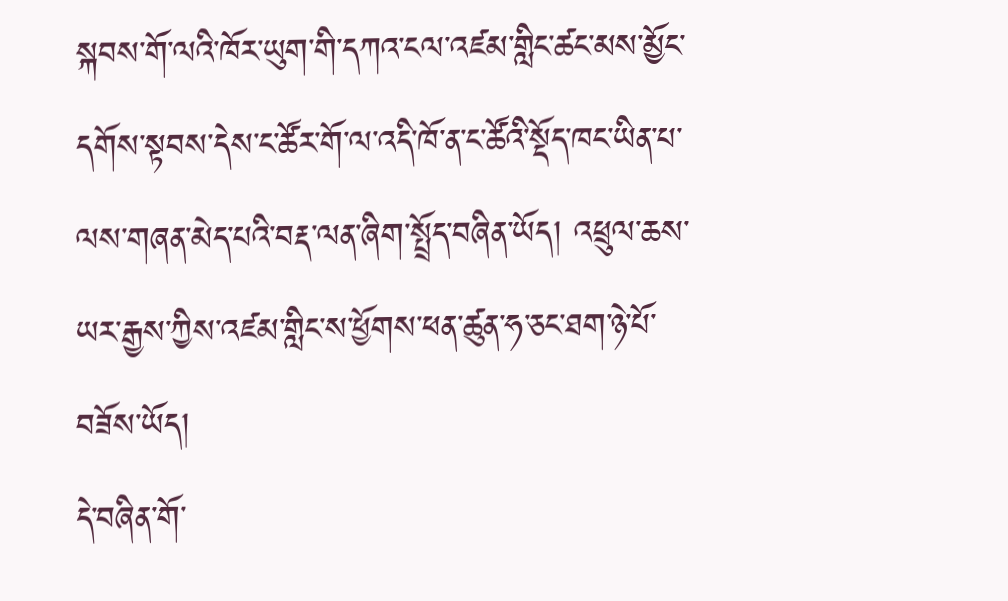སྐབས་གོ་ལའི་ཁོར་ཡུག་གི་དཀའ་ངལ་འཛམ་གླིང་ཚང་མས་མྱོང་དགོས་སྟབས་དེས་ང་ཚོར་གོ་ལ་འདི་ཁོ་ན་ང་ཚོའི་སྡོད་ཁང་ཡིན་པ་ལས་གཞན་མེད་པའི་བརྡ་ལན་ཞིག་སྤྲོད་བཞིན་ཡོད། འཕྲུལ་ཆས་ཡར་རྒྱས་ཀྱིས་འཛམ་གླིང་ས་ཕྱོགས་ཕན་ཚུན་ཧ་ཅང་ཐག་ཉེ་པོ་བཟོས་ཡོད།
དེ་བཞིན་གོ་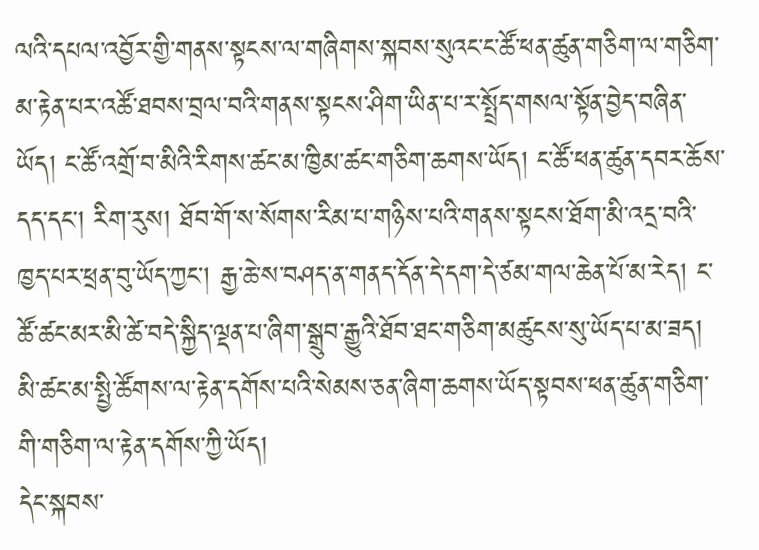ལའི་དཔལ་འབྱོར་གྱི་གནས་སྟངས་ལ་གཞིགས་སྐབས་སུའང་ང་ཚོ་ཕན་ཚུན་གཅིག་ལ་གཅིག་མ་རྟེན་པར་འཚོ་ཐབས་བྲལ་བའི་གནས་སྟངས་ཤིག་ཡིན་པ་ར་སྤྲོད་གསལ་སྟོན་བྱེད་བཞིན་ཡོད། ང་ཚོ་འགྲོ་བ་མིའི་རིགས་ཚང་མ་ཁྱིམ་ཚང་གཅིག་ཆགས་ཡོད། ང་ཚོ་ཕན་ཚུན་དབར་ཆོས་དད་དང་། རིག་རུས། ཐོབ་གོ་ས་སོགས་རིམ་པ་གཉིས་པའི་གནས་སྟངས་ཐོག་མི་འདྲ་བའི་ཁྱད་པར་ཕྲན་བུ་ཡོད་ཀྱང་། རྒྱ་ཆེ་ས་བཤད་ན་གནད་དོན་དེ་དག་དེ་ཙམ་གལ་ཆེན་པོ་མ་རེད། ང་ཚོ་ཚང་མར་མི་ཚེ་བདེ་སྐྱིད་ལྡན་པ་ཞིག་སྒྲུབ་རྒྱུའི་ཐོབ་ཐང་གཅིག་མཚུངས་སུ་ཡོད་པ་མ་ཟད། མི་ཚང་མ་སྤྱི་ཚོགས་ལ་རྟེན་དགོས་པའི་སེམས་ཅན་ཞིག་ཆགས་ཡོད་སྟབས་ཕན་ཚུན་གཅིག་གི་གཅིག་ལ་རྟེན་དགོས་ཀྱི་ཡོད།
དེང་སྐབས་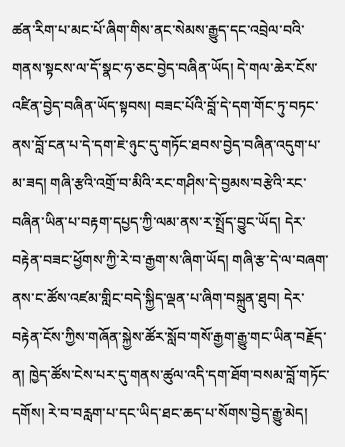ཚན་རིག་པ་མང་པོ་ཞིག་གིས་ནང་སེམས་རྒྱུད་དང་འབྲེལ་བའི་གནས་སྟངས་ལ་དོ་སྣང་ཧ་ཅང་བྱེད་བཞིན་ཡོད། དེ་གལ་ཆེར་ངོས་འཛིན་བྱེད་བཞིན་ཡོད་སྟབས། བཟང་པོའི་བློ་དེ་དག་གོང་ཏུ་བཏང་ནས་བློ་ངན་པ་དེ་དག་ཇེ་ཉུང་དུ་གཏོང་ཐབས་བྱེད་བཞིན་འདུག་པ་མ་ཟད། གཞི་རྩའི་འགྲོ་བ་མིའི་རང་གཤིས་དེ་བྱམས་བརྩེའི་རང་བཞིན་ཡིན་པ་བརྟག་དཔྱད་ཀྱི་ལམ་ནས་ར་སྤྲོད་བྱུང་ཡོད། དེར་བརྟེན་བཟང་ཕྱོགས་ཀྱི་རེ་བ་རྒྱག་ས་ཞིག་ཡོད། གཞི་རྩ་དེ་ལ་བཞག་ནས་ང་ཚོས་འཛམ་གླིང་བདེ་སྐྱིད་ལྡན་པ་ཞིག་བསྐྲུན་ཐུབ། དེར་བརྟེན་ངོས་ཀྱིས་གཞོན་སྐྱེས་ཚོར་སློབ་གསོ་རྒྱག་རྒྱུ་གང་ཡིན་བརྗོད་ན། ཁྱེད་ཚོས་ངེས་པར་དུ་གནས་ཚུལ་འདི་དག་ཐོག་བསམ་བློ་གཏོང་དགོས། རེ་བ་བརླག་པ་དང་ཡིད་ཐང་ཆད་པ་སོགས་བྱེད་རྒྱུ་མེད།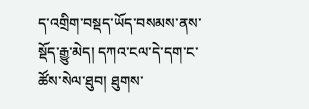ད་འགྲིག་བསྡད་ཡོད་བསམས་ནས་སྡོད་རྒྱུ་མེད། དཀའ་ངལ་དེ་དག་ང་ཚོས་སེལ་ཐུབ། ཐུགས་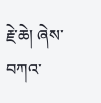རྗེ་ཆེ། ཞེས་བཀའ་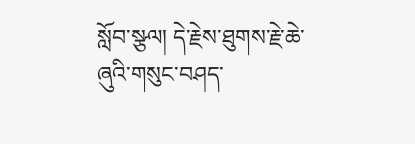སློབ་སྩལ། དེ་རྗེས་ཐུགས་རྗེ་ཆེ་ཞུའི་གསུང་བཤད་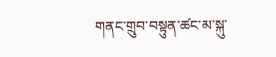གནང་གྲུབ་བསྟུན་ཚང་མ་སྐུ་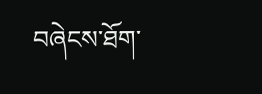བཞེངས་ཐོག་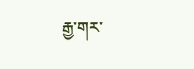རྒྱ་གར་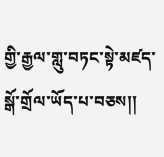གྱི་རྒྱལ་གླུ་བཏང་སྟེ་མཛད་སྒོ་གྲོལ་ཡོད་པ་བཅས།།